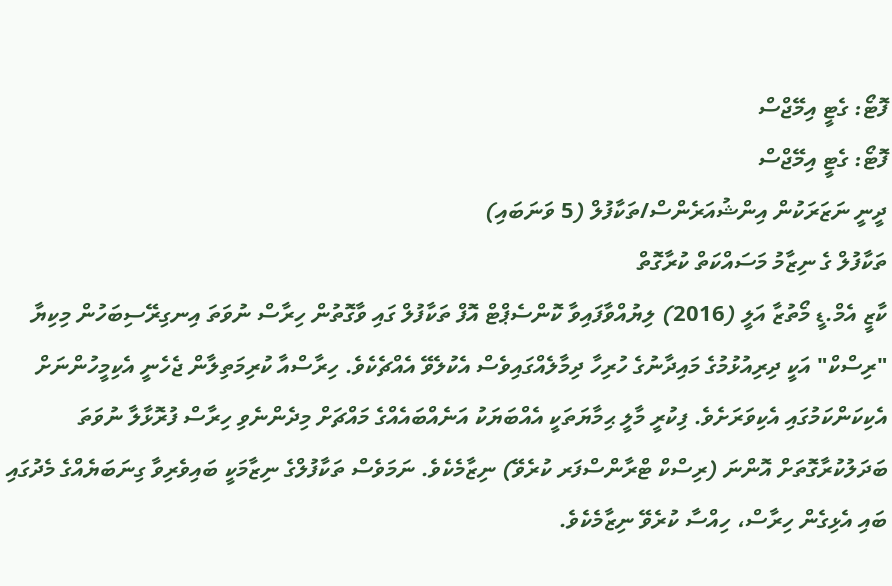ފޮޓޯ: ގެޓީ އިމޭޖްސް
ފޮޓޯ: ގެޓީ އިމޭޖްސް
ދީނީ ނަޒަރަކުން އިންޝުއަރެންސް/ތަކާފުލް (5 ވަނަބައި)
ތަކާފުލް ގެ ނިޒާމު މަސައްކަތް ކުރާގޮތް
ކާޒީ އެމް.ޑީ މޯތުޒާ އަލީ (2016) ލިޔުއްވާފައިވާ ކޮންސެޕްޓް އޮފް ތަކާފުލް ގައި ވާގޮތުން ހިރާސް ނުވަތަ އިނގިރޭސިބަހުން މިކިޔާ "ރިސްކް" އަކީ ދިރިއުޅުމުގެ މައިދާނުގެ ހުރިހާ ދިމާލެއްގައިވެސް އެކުލެވޭ އެއްޗެކެވެ. ހިރާސްއާ ކުރިމަތިލާން ޖެހެނީ އެކިމީހުންނަށް އެކިކަންކަމުގައި އެކިވަރަށެވެ. ފިކުރީ މާލީ ޙިމާޔަތަކީ އެއްބަޔަކު އަނެއްބައެއްގެ މައްޗަށް މިދެންނެވި ހިރާސް ފުރޮޅާލާ ނުވަތަ ބަދަލުކުރާގޮތަށް އޮންނަ (ރިސްކް ޓްރާންސްފަރ ކުރެވޭ) ނިޒާމެކެވެ. ނަމަވެސް ތަކާފުލްގެ ނިޒާމަކީ ބައިވެރިވާ ގިނަބަޔެއްގެ މެދުގައި ބައި އެޅިގެން ހިރާސް، ހިއްސާ ކުރެވޭ ނިޒާމެކެވެ.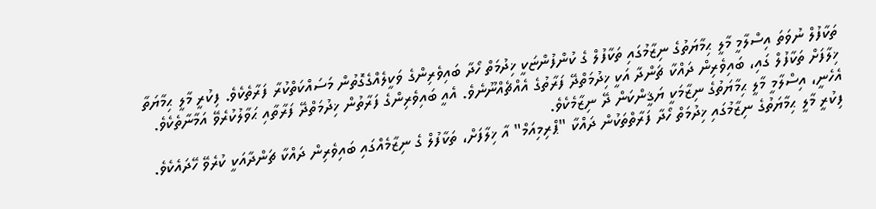ތަކާފުލް ނުވަތަ އިސްލާމީ މާލީ ޙިމާޔަތުގެ ނިޒާމުގައި ތަކާފުލް ގެ ކުންފުންޏަކީ ޚިދުމަތް ހޯދާ ބައިވެރިންގެ ވަކީލެއްގެގޮތުން މަސައްކަތްކުރާ ފަރާތެކެވެ. ފިކުރީ މާލީ ޙިމާޔަތާ ޚިލާފަށް ތަކާފުލް ގައި، ބައިވެރިން ދައްކާ ޗަންދާ އަކީ ޚިދުމަތްދޭ ފަރާތުގެ އެއްޗެއްނޫނެވެ. އެއީ ބައިވެރިންގެ ފަރާތުން ޚިދުމަތްދޭ ފަރާތާއި ޙަވާލުކުރެވޭ އަމާނާތެކެވެ. އެހެނީ، އިސްލާމީ މާލީ ޙިމާޔަތުގެ ނިޒާމަކީ ޔަޤީންކަން ދޭ ނިޒާމެކެވެ.
ފިކުރީ މާލީ ޙިމާޔަތުގެ ނިޒާމުގައި ޚިދުމަތް ހޯދާ ފަރާތްތަކުން ދައްކާ "ޕްރިމިއަމް" އާ ޚިލާފަށް، ތަކާފުލް ގެ ނިޒާމެއްގައި ބައިވެރިން ދައްކާ ޗަންދާއަކީ ކުރެވޭ ހޭދައެކެވެ.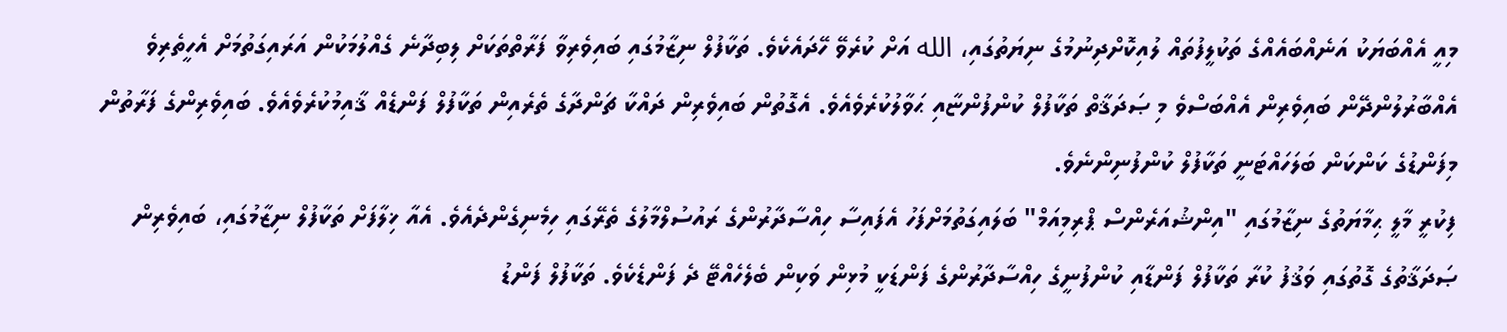މިއީ އެއްބަޔަކު އަނެއްބައެއްގެ ތަކުލީފުތައް ލުއިކޮށްދިނުމުގެ ނިޔަތުގައި، الله އަށް ކުރެވޭ ހޭދައެކެވެ. ތަކާފުލް ނިޒާމުގައި ބައިވެރިވާ ފަރާތްތަކަށް ލިބިދާނެ ގެއްލުމަކުން އަރައިގަތުމަށް އެހީތެރިވެ އެއްބާރުލުންދޭން ބައިވެރިން އެއްބަސްވެ މި ޞަދަޤާތް ތަކާފުލް ކުންފުންޏާއި ޙަވާލުކުރެވެއެވެ. އެގޮތުން ބައިވެރިން ދައްކާ ޗަންދާގެ ތެރެއިން ތަކާފުލް ފަންޑެއް ޤާއިމުކުރެވެއެވެ. ބައިވެރިންގެ ފަރާތުން މިފަންޑުގެ ކަންކަން ބަލަހައްޓަނީ ތަކާފުލް ކުންފުނިންނެވެ.
ފިކުރީ މާލީ ޙިމާޔަތުގެ ނިޒާމުގައި "އިންޝުއަރެންސް ޕްރިމިއަމް" ބަލައިގަތުމަށްފަހު އެފައިސާ ހިއްސާދާރުންގެ ރައުސުލްމާލުގެ ތެރޭގައި ހިމެނިގެންދެއެވެ. އެއާ ޚިލާފަށް ތަކާފުލް ނިޒާމުގައި، ބައިވެރިން ޞަދަޤާތުގެ ގޮތުގައި ވަޤުފު ކުރާ ތަކާފުލް ފަންޑާއި ކުންފުނީގެ ހިއްސާދާރުންގެ ފަންޑަކީ މުޅިން ވަކިން ބެލެހެއްޓޭ ދެ ފަންޑެކެވެ. ތަކާފުލް ފަންޑު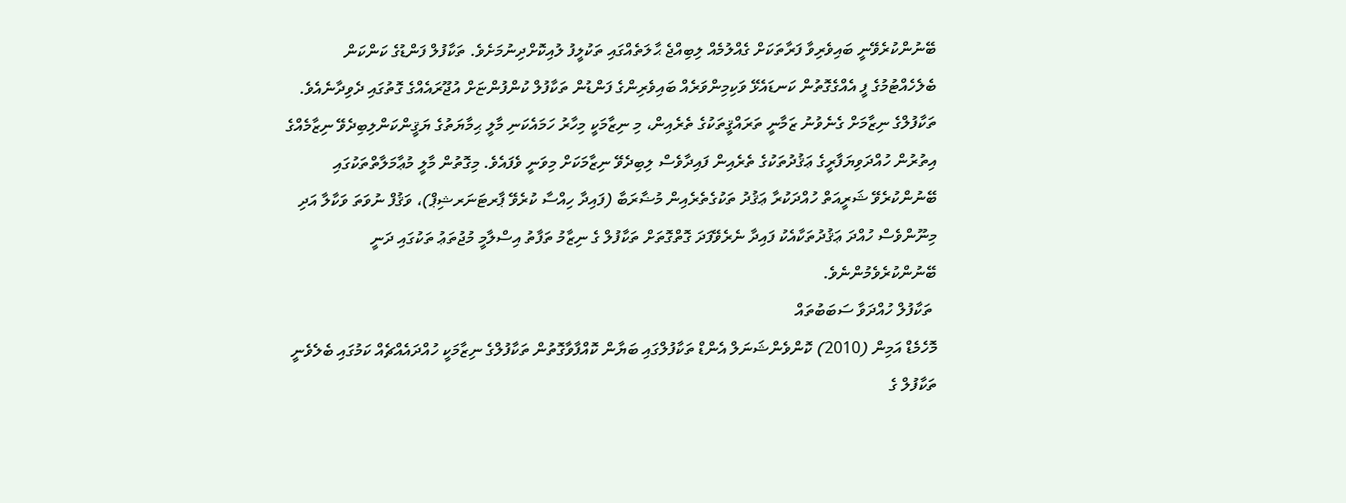ބޭނުންކުރެވޭނީ ބައިވެރިވާ ފަރާތަކަށް ގެއްލުމެއް ލިބިއްޖެ ޙާލަތެއްގައި ތަކުލީފު ލުއިކޮށްދިނުމަށެވެ. ތަކާފުލް ފަންޑުގެ ކަންކަން ބެލެހެއްޓުމުގެ ފީ އެއްގެގޮތުން ކަނޑައެޅޭ ވަކިމިންވަރެއް ބައިވެރިންގެ ފަންޑުން ތަކާފުލް ކުންފުންޏަށް އުޖޫރައެއްގެ ގޮތުގައި ދެވިދާނެއެވެ.
ތަކާފުލްގެ ނިޒާމަށް ގެނެވުނު ޒަމާނީ ތަރައްޤީތަކުގެ ތެރެއިން، މި ނިޒާމަކީ މިހާރު ހަމައެކަނި މާލީ ޙިމާޔަތުގެ ޔަޤީންކަންލިބިދެވޭ ނިޒާމެއްގެ އިތުރުން ހުއްދަވިޔަފާރީގެ ޢަޤުދުތަކުގެ ތެރެއިން ފައިދާވެސް ލިބިދެވޭ ނިޒާމަކަށް މިވަނީ ވެފައެވެ. މިގޮތުން މާލީ މުޢާމަލާތްތަކުގައި ބޭނުންކުރެވޭ ޝަރީއަތް ހުއްދަކުރާ ޢަޤުދު ތަކުގެތެރެއިން މުޟާރަބާ (ފައިދާ ހިއްސާ ކުރެވޭ ޕާރޓަނަރޝިޕް)، ވަޤުފް ނުވަތަ ވަކާލާ އަދި މިނޫންވެސް ހުއްދަ ޢަޤުދުތަކާއެކު ފައިދާ ނެރެވޭފަދަ ގޮތްގޮތަށް ތަކާފުލް ގެ ނިޒާމު ތަފާތު އިސްލާމީ މުޖުތަޢު ތަކުގައި ދަނީ ބޭނުންކުރެވެމުންނެވެ.
 ތަކާފުލް ހުއްދަވާ ސަބަބުތައް
މޮހެމެޑް އަމިން (2010) ކޮންވެންޝަނަލް އެންޑް ތަކާފުލްގައި ބަޔާން ކޮއްފާވާގޮތުން ތަކާފުލްގެ ނިޒާމަކީ ހުއްދައެއްޗެއް ކަމުގައި ބެލެވެނީ ތަކާފުލް ގެ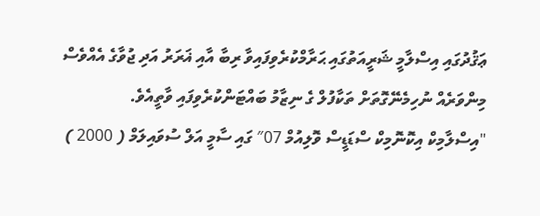ޢަޤުދުގައި އިސްލާމީ ޝަރީއަތުގައި ޙަރާމްކުރެވިފައިވާ ރިބާ އާއި ޣަރަރު އަދި ޖުވާގެ އެއްވެސް މިންވަރެއް ނުހިމެނޭގޮތަށް ތަކާފުލް ގެ ނިޒާމު ބައްޓަންކުރެވިފައި ވާތީއެވެ.
"އިސްލާމިކް އިކޮނޮމިކް ސްޑަޑީސް ވޮލިއުމް 07″ ގައި ސާމީ އަލް ސުވައިލަމް ( 2000 )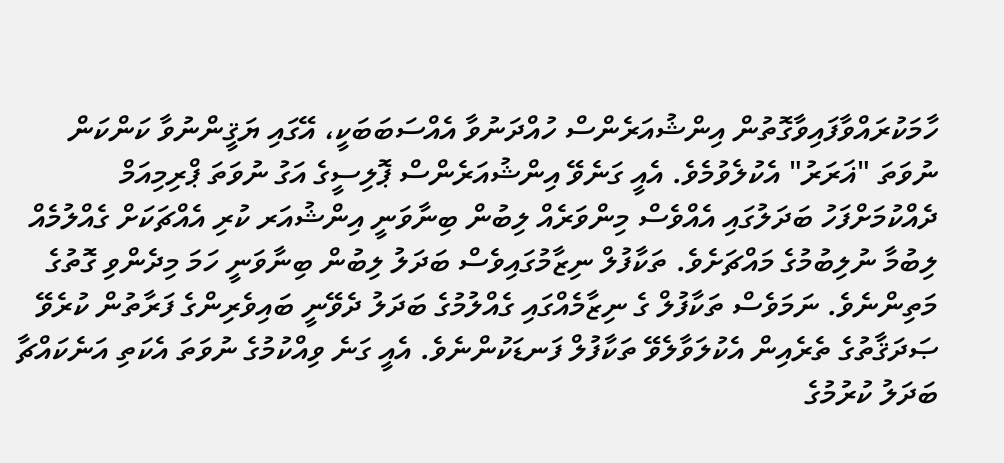ހާމަކުރައްވާފައިވާގޮތުން އިންޝުއަރެންސް ހުއްދަނުވާ އެއްސަބަބަކީ، އޭގައި ޔަޤީންނުވާ ކަންކަން ނުވަތަ "ޣަރަރު" އެކުލެވުމެވެ. އެއީ ގަނެވޭ އިންޝުއަރެންސް ޕޮލިސީގެ އަގު ނުވަތަ ޕްރިމިއަމް ދެއްކުމަށްފަހު ބަދަލުގައި އެއްވެސް މިންވަރެއް ލިބުން ބިނާވަނީ އިންޝުއަރ ކުރި އެއްޗަކަށް ގެއްލުމެއް ލިބުމާ ނުލިބުމުގެ މައްޗަށެވެ. ތަކާފުލް ނިޒާމުގައިވެސް ބަދަލު ލިބުން ބިނާވަނީ ހަމަ މިދެންވި ގޮތުގެ މަތިންނެވެ. ނަމަވެސް ތަކާފުލް ގެ ނިޒާމެއްގައި ގެއްލުމުގެ ބަދަލު ދެވޭނީ ބައިވެރިންގެ ފަރާތުން ކުރެވޭ ޞަދަޤާތުގެ ތެރެއިން އެކުލަވާލެވޭ ތަކާފުލް ފަނޑަކުންނެވެ. އެއީ ގަނެ ވިއްކުމުގެ ނުވަތަ އެކަތި އަނެކައްޗާ ބަދަލު ކުރުމުގެ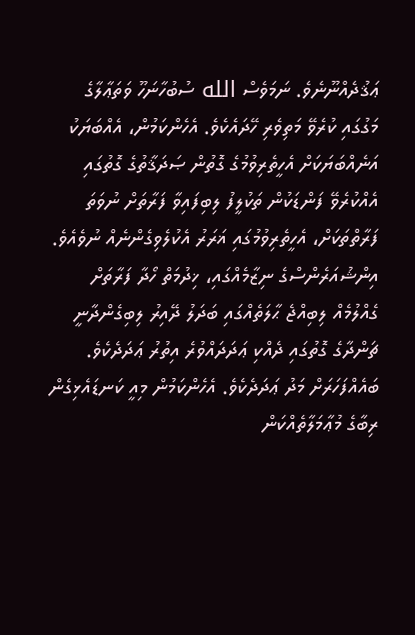ޢަޤުދެއްނޫނެވެ. ނަމަވެސް الله ސުބުހާނަހޫ ވަތަޢާލާގެ މަގުގައި ކުރެވޭ މަތިވެރި ހޭދައެކެވެ. އެހެންކަމުން، އެއްބަޔަކު އަނެއްބަޔަކަށް އެހީތެރިވުމުގެ ގޮތުން ޞަދަޤާތުގެ ގޮތުގައި އެއްކުރެވޭ ފަންޑަކުން ތަކުލީފު ލިބިފައިވާ ފަރާތަށް ނުވަތަ ފަރާތްތަކަށް، އެހީތެރިވުމުގައި ޣަރަރު އެކުލެވިގެންނެއް ނުވެއެވެ.
އިންޝުއަރެންސްގެ ނިޒާމެއްގައި، ޚިދުމަތް ހޯދާ ފަރާތަށް ގެއްލުމެއް ލިބިއްޖެ ޙާލަތެއްގައި ބަދަލު ދޭއިރު ލިބިގެންދާނީ ޗަންދާގެ ގޮތުގައި ދެއްކި ޢަދަދައްވުރެ އިތުރު ޢަދަދެކެވެ. ބައެއްފަހަރަށް މަދު ޢަދަދެކެވެ. އެހެންކަމުން މިއީ ކަނޑައެޅިގެން ރިބާގެ މުޢާމަލާތެއްކަން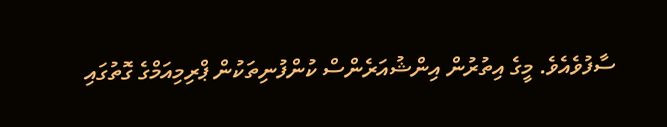ސާފުވެއެވެ. މީގެ އިތުރުން އިންޝުއަރެންސް ކުންފުނިތަކުން ޕްރިމިއަމްގެ ގޮތުގައި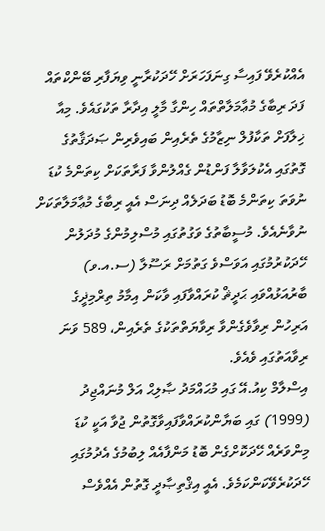އެއްކުރެވޭ ފައިސާ ގިނަފަހަރަށް ހޭދަކުރާނީ ވިޔަފާރި ބޭންކްތައް ފަދަ ރިބާގެ މުޢާމަލާތްތައް ހިންގާ މާލީ އިދާރާ ތަކުގައެވެ. މިއާ ޚިލާފަށް ތަކާފުލް ނިޒާމުގެ ތެރެއިން ބައިވެރިން ޞަދަޤާތުގެ ގޮތުގައި އެކުލަވާލާ ފަންޑުން ގެއްލުންވާ ފަރާތަކަށް ކިތަންމެ ކުޑަ ނުވަތަ ކިތަންމެ ބޮޑު ބަދަލެއް ދިނަސް އެއީ ރިބާގެ މުޢާމަލާތަކަށް ނުވާނެއެވެ. މުސީބާތުގެ ވަގުތުގައި މުސްލިމުންގެ މުދަލުން ހޭދަކުރުމުގައި އަވަސްވެ ގަތުމަށް ރަސޫލާ (ސ.އ.ވ) ބާރުއަޅުއްވައި ޙަދީޘް ކުރައްވާފައި ވާކަން އިމާމު ތިރްމިޛީގެ އަރިހުން ރިވާވެގެންވާ ރިވާޔަތްތަކުގެ ތެރެއިން، 589 ވަނަ ރިވާއަތުގައި ވެއެވެ.
އިސްލާމް ކިއު.އޭ ގައި މުޙައްމަދު ޞާލިޙް އަލް މުނައްޖިދު (1999) ގައި ބަޔާންކުރައްވާފައިވާގޮތުން ޖުވާ އަކީ ކުޑަ މިންވަރެއް ހޭދަކޮށްގެން ބޮޑު މަންފާއެއް ލިބުމުގެ އެދުމުގައި ހޭދަކުރެވޭކަންކަމެވެ. އެއީ އިޤްތިޞާދީ ގޮތުން އެއްވެސް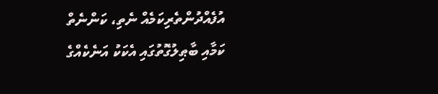އުފެއްދުންތެރިކަމެއް ނެތި، ކަންނެތް ކަމާއި ބާޠިލުގޮތުގައި އެކަކު އަނެކެއްގެ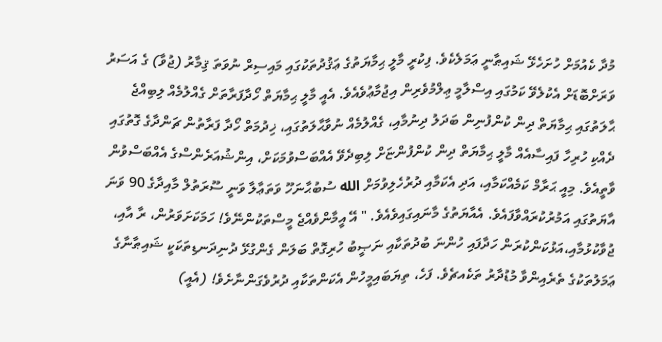މުދާ ކެއުމަށް ހުށަހެޅޭ ޝައިޠާނީ ޢަމަލެކެވެ. ފިކުރީ މާލީ ޙިމާޔަތުގެ ޢަޤުދުތަކުގައި މައިސިރް ނުވަތަ ޤިމާރު (ޖުވާ) ގެ އަސަރު ވަރަށްބޮޑަށް އެކުލެވޭ ކަމުގައި އިސްލާމީ ޢިލްމުވެރިން އިޖުމާޢުވެއެވެ. އެއީ މާލީ ޙިމާޔަތް ހޯދާފަރާތަށް ގެއްލުމެއް ލިބިއްޖެ ޙާލަތުގައި ޙިމާޔަތް ދިން ކުންފުނިން ބަދަލު ދިނުމާއި، ގެއްލުމެއް ނުވާޙާލަތުގައި، ޚިދުމަތް ހޯދާ ފަރާތުން ޗަންދާގެ ގޮތުގައި ދެއްކި ހުރިހާ ފައިސާއެއް މާލީ ޙިމާޔަތް ދިން ކުންފުންޏަށް ލިބިދެވޭ އެއްބަސްވުމަކަށް، އިންޝުއަރެންސްގެ އެއްބަސްވުން ވާތީއެވެ. މިއީ ޙަރާމް ކަމެއްކަމާއި، އަދި އެކަމާއި ދުރުހެލިވުމަށް الله ސުބުޙާނަހޫ ވަތަޢާލާ ވަނީ ސޫރަތުލް މާއިދާގެ 90 ވަނަ އާޔަތުގައި އަމުރުކުރައްވާފައެވެ. އެއާޔަތުގެ މާނައިގައިވެއެވެ. " އޭ އީމާންވެއްޖެ މީސްތަކުންނޭވެ! ހަމަކަށަވަރުން، ރާ އާއި، ޖުވާކުޅުމާއި،އަޅުކަންކުރަން ހަދާފައި ހުންނަ ބުދުތަކާއި ނަޞީބު ހުރިގޮތް ބަލަން ގެންގުޅޭ ދުނިދަނޑިތަކަކީ ޝައިޠާނާގެ ޢަމަލުތަކުގެ ތެރެއިންވާ މުޑުދާރު ތަކެއޗެވެ. ފަހެ، ތިޔަބައިމީހުން އެކަންތަކާއި ދުރުވެގަންނާށެވެ! (އެއީ)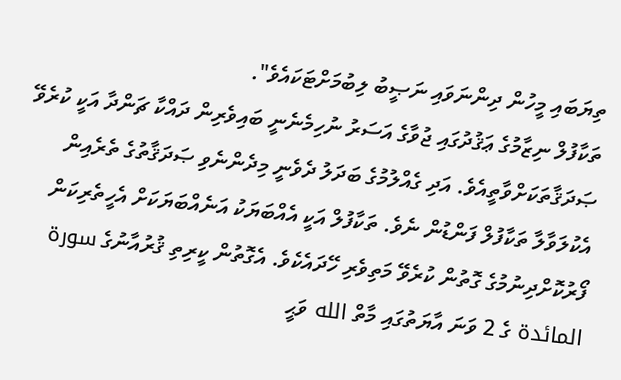ތިޔަބައި މީހުން ދިންނަވައި ނަޞީބު ލިބުމަށްޓަކައެވެ".
ތަކާފުލް ނިޒާމުގެ ޢަޤުދުގައި ޖުވާގެ އަސަރު ނުހިމެނެނީ ބައިވެރިން ދައްކާ ޗަންދާ އަކީ ކުރެވޭ ޞަދަޤާތަކަށްވާތީއެވެ. އަދި ގެއްލުމުގެ ބަދަލު ދެވެނީ މިދެންނެވި ޞަދަޤާތުގެ ތެރެއިން އެކުލަވާލާ ތަކާފުލް ފަންޑުން ނެވެ. ތަކާފުލް އަކީ އެއްބަޔަކު އަނެއްބަޔަކަށް އެހީތެރިކަން ފޯރުކޮށްދިނުމުގެ ގޮތުން ކުރެވޭ މަތިވެރި ހޭދައެކެވެ. އެގޮތުން ކީރިތި ޤުރުއާނުގެ سورة المائدة ގެ 2 ވަނަ އާޔަތުގައި މާތް الله ވަޙީ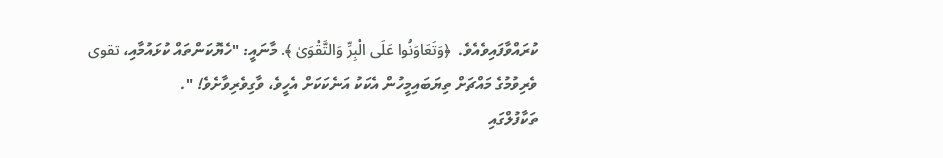ކުރައްވާފައިވެއެވެ.  ﴿وَتَعَاوَنُوا عَلَى الْبِرِّ وَالتَّقْوَىٰ ﴾. މާނައީ: "ހެޔޮކަންތައް ކުޅައުމާއި، تقوى ވެރިވުމުގެ މައްޗަށް ތިޔަބައިމީހުން އެކަކު އަނެކަކަށް އެހީވެ، ވާގިވެރިވާށެވެ! ".
ތަކާފުލްގައި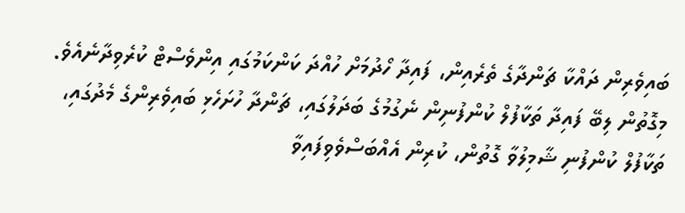ބައިވެރިން ދައްކާ ޗަންދާގެ ތެރެއިން، ފައިދާ ހޯދުމަށް ހުއްދަ ކަންކަމުގައި އިންވެސްޓް ކުރެވިދާނެއެވެ. މިގޮތުން ލިބޭ ފައިދާ ތަކާފުލް ކުންފުނިން ނެގުމުގެ ބަދަލުގައި، ޗަންދާ ހުށަހެޅި ބައިވެރިންގެ މެދުގައި، ތަކާފުލް ކުންފުނި ޝާމިލުވާ ގޮތުން، ކުރިން އެއްބަސްވެވިފައިވާ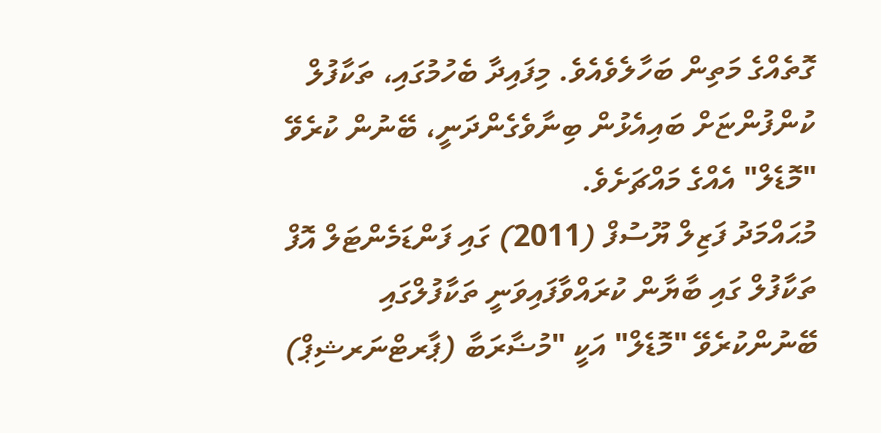ގޮތެއްގެ މަތިން ބަހާލެވެއެވެ. މިފައިދާ ބެހުމުގައި، ތަކާފުލް ކުންފުންޏަށް ބައިއެޅުން ބިނާވެގެންދަނީ، ބޭނުން ކުރެވޭ "މޮޑެލް" އެއްގެ މައްޗަށެވެ.
މުޙައްމަދު ފަޒިލް ޔޫސުފް (2011) ގައި ފަންޑަމެންޓަލް އޮފް ތަކާފުލް ގައި ބާޔާން ކުރައްވާފައިވަނީ ތަކާފުލްގައި ބޭނުންކުރެވޭ "މޮޑެލް" އަކީ "މުޟާރަބާ (ޕާރޓްނަރޝިޕް)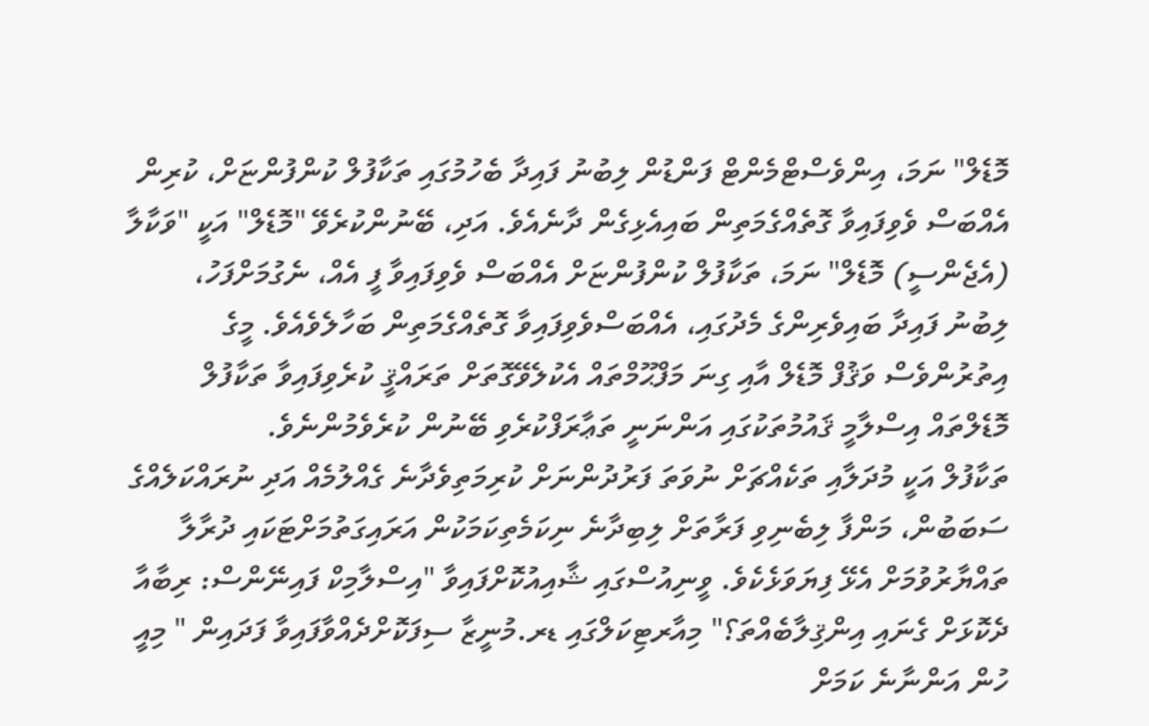މޮޑެލް" ނަމަ، އިންވެސްޓްމެންޓް ފަންޑުން ލިބުނު ފައިދާ ބެހުމުގައި ތަކާފުލް ކުންފުންޏަށް، ކުރިން އެއްބަސް ވެވިފައިވާ ގޮތެއްގެމަތިން ބައިއެޅިގެން ދާނެއެވެ. އަދި، ބޭނުންކުރެވޭ "މޮޑެލް" އަކީ "ވަކާލާ (އެޖެންސީ) މޮޑެލް" ނަމަ، ތަކާފުލް ކުންފުންޏަށް އެއްބަސް ވެވިފައިވާ ފީ އެއް، ނެގުމަށްފަހު، ލިބުނު ފައިދާ ބައިވެރިންގެ މެދުގައި، އެއްބަސްވެވިފައިވާ ގޮތެއްގެމަތިން ބަހާލެވެއެވެ. މީގެ އިތުރުންވެސް ވަޤުފް މޮޑެލް އާއި ގިނަ މަފްޙޫމްތައް އެކުލެވޭގޮތަށް ތަރައްޤީ ކުރެވިފައިވާ ތަކާފުލް މޮޑެލްތައް އިސްލާމީ ޤައުމުތަކުގައި އަންނަނީ ތަޢާރަފްކުރެވި ބޭނުން ކުރެވެމުންނެވެ.
ތަކާފުލް އަކީ މުދަލާއި ތަކެއްޗަށް ނުވަތަ ފަރުދުންނަށް ކުރިމަތިވެދާނެ ގެއްލުމެއް އަދި ނުރައްކަލެއްގެ ސަބަބުން، މަންފާ ލިބެނިވި ފަރާތަށް ލިބިދާނެ ނިކަމެތިކަމަކުން އަރައިގަތުމަށްޓަކައި ދުރާލާ ތައްޔާރުވުމަށް އެޅޭ ފިޔަވަޅެކެވެ. ވީނިއުސްގައި ޝާއިއުކޮށްފައިވާ "އިސްލާމިކް ފައިނޭންސް: ރިބާއާ ދެކޮޅަށް ގެނައި އިންޤިލާބެއްތަ؟" މިއާރޓިކަލްގައި ޑރ.މުނީޒާ ސިފަކޮށްދެއްވާފައިވާ ފަދައިން " މިއީ ހުން އަންނާނެ ކަމަށް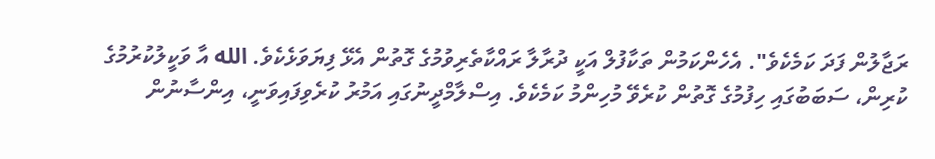ރަޖާލުން ފަދަ ކަމެކެވެ". އެހެންކަމުން ތަކާފުލް އަކީ ދުރާލާ ރައްކާތެރިވުމުގެ ގޮތުން އެޅޭ ފިޔަވަޅެކެވެ. الله އާ ވަކީލުކުރުމުގެ ކުރިން، ސަބަބުގައި ހިފުމުގެ ގޮތުން ކުރެވޭ މުހިންމު ކަމެކެވެ. އިސްލާމްދީނުގައި އަމުރު ކުރެވިފައިވަނީ، އިންސާނުން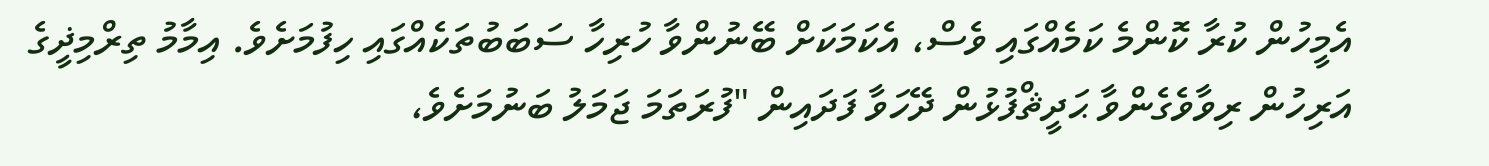އެމީހުން ކުރާ ކޮންމެ ކަމެއްގައި ވެސް، އެކަމަކަށް ބޭނުންވާ ހުރިހާ ސަބަބުތަކެއްގައި ހިފުމަށެވެ. އިމާމު ތިރްމިޛީގެ އަރިހުން ރިވާވެގެންވާ ޙަދީޘްފުޅުން ދޭހަވާ ފަދައިން "ފުރަތަމަ ޖަމަލު ބަނުމަށެވެ،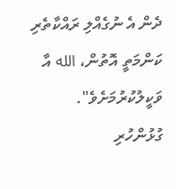ދެން އެ ނުގެއްލި ރައްކާތެރި ކަންމަތީ އޮތުން، الله އާ ވަކީލުކުރުމަށެވެ".
ގުޅުންހުރި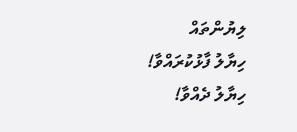ލިޔުންތައް
ހިޔާލު ފާޅުކުރައްވާ!
ހިޔާލު ދެއްވާ!